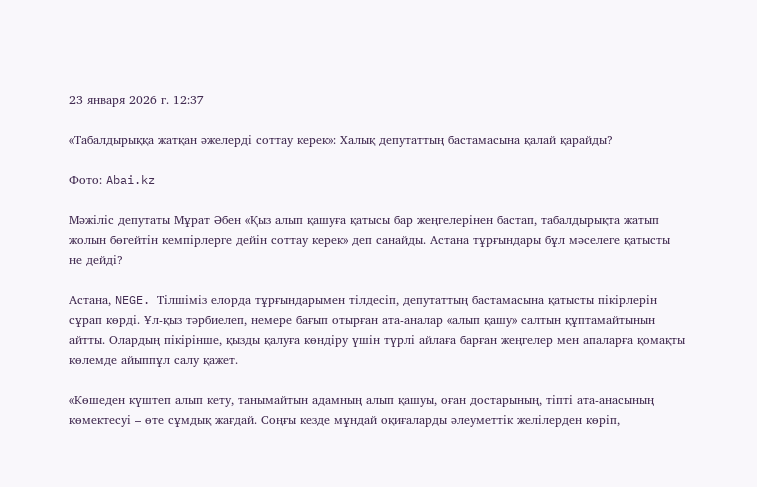23 января 2026 г. 12:37

«Табалдырыққа жатқан әжелерді соттау керек»: Халық депутаттың бастамасына қалай қарайды?

Фото: Abai.kz

Мәжіліс депутаты Мұрат Әбен «Қыз алып қашуға қатысы бар жеңгелерінен бастап, табалдырықта жатып жолын бөгейтін кемпірлерге дейін соттау керек» деп санайды. Астана тұрғындары бұл мәселеге қатысты не дейді?

Астана, NEGE. Тілшіміз елорда тұрғындарымен тілдесіп, депутаттың бастамасына қатысты пікірлерін сұрап көрді. Ұл-қыз тәрбиелеп, немере бағып отырған ата-аналар «алып қашу» салтын құптамайтынын айтты. Олардың пікірінше, қызды қалуға көндіру үшін түрлі айлаға барған жеңгелер мен апаларға қомақты көлемде айыппұл салу қажет.

«Көшеден күштеп алып кету, танымайтын адамның алып қашуы, оған достарының, тіпті ата-анасының көмектесуі – өте сұмдық жағдай. Соңғы кезде мұндай оқиғаларды әлеуметтік желілерден көріп,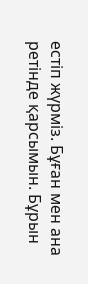естіп жүрміз. Бұған мен ана ретінде қарсымын. Бұрын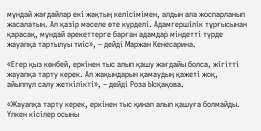мұндай жағдайлар екі жақтың келісімімен, алдын ала жоспарланып жасалатын. Ал қазір мәселе өте күрделі. Адамгершілік тұрғысынан қарасақ, мұндай әрекеттерге барған адамдар міндетті түрде жауапқа тартылуы тиіс», – дейді Маржан Кенесарина.

«Егер қыз көнбей, еркінен тыс алып қашу жағдайы болса, жігітті жауапқа тарту керек. Ал жақындарын қамаудың қажеті жоқ, айыппұл салу жеткілікті», – дейді Роза Ысқақова.

«Жауапқа тарту керек, еркінен тыс қинап алып қашуға болмайды. Үлкен кісілер осыны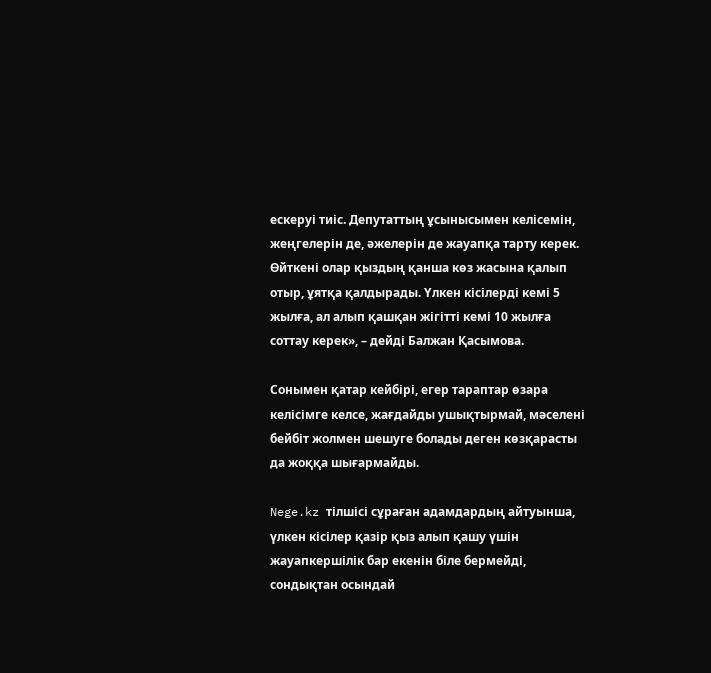ескеруі тиіс. Депутаттың ұсынысымен келісемін, жеңгелерін де, әжелерін де жауапқа тарту керек. Өйткені олар қыздың қанша көз жасына қалып отыр, ұятқа қалдырады. Үлкен кісілерді кемі 5 жылға, ал алып қашқан жігітті кемі 10 жылға соттау керек», – дейді Балжан Қасымова.

Сонымен қатар кейбірі, егер тараптар өзара келісімге келсе, жағдайды ушықтырмай, мәселені бейбіт жолмен шешуге болады деген көзқарасты да жоққа шығармайды.

Nege.kz тілшіcі сұраған адамдардың айтуынша, үлкен кісілер қазір қыз алып қашу үшін жауапкершілік бар екенін біле бермейді, сондықтан осындай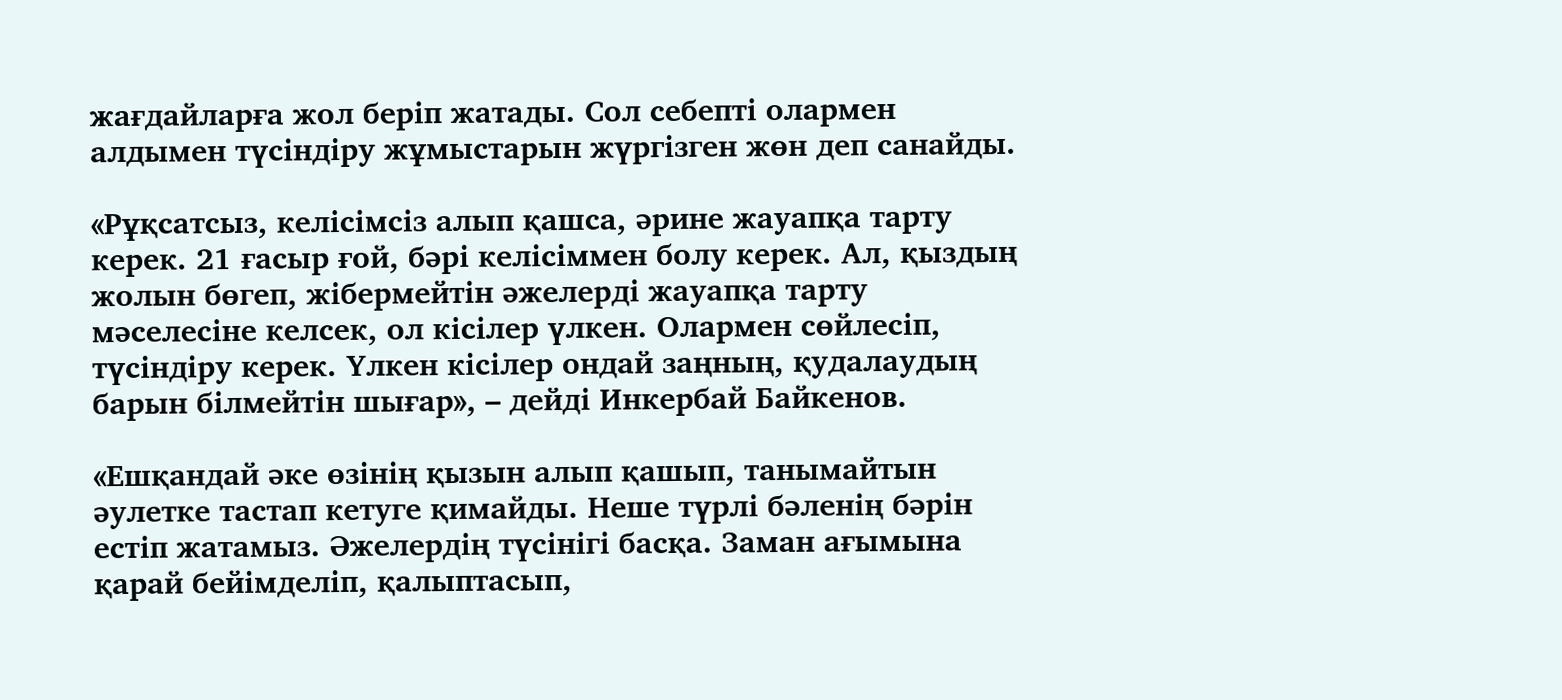жағдайларға жол беріп жатады. Сол себепті олармен алдымен түсіндіру жұмыстарын жүргізген жөн деп санайды.

«Рұқсатсыз, келісімсіз алып қашса, әрине жауапқа тарту керек. 21 ғасыр ғой, бәрі келісіммен болу керек. Ал, қыздың жолын бөгеп, жібермейтін әжелерді жауапқа тарту мәселесіне келсек, ол кісілер үлкен. Олармен сөйлесіп, түсіндіру керек. Үлкен кісілер ондай заңның, қудалаудың барын білмейтін шығар», – дейді Инкербай Байкенов.

«Ешқандай әке өзінің қызын алып қашып, танымайтын әулетке тастап кетуге қимайды. Неше түрлі бәленің бәрін естіп жатамыз. Әжелердің түсінігі басқа. Заман ағымына қарай бейімделіп, қалыптасып,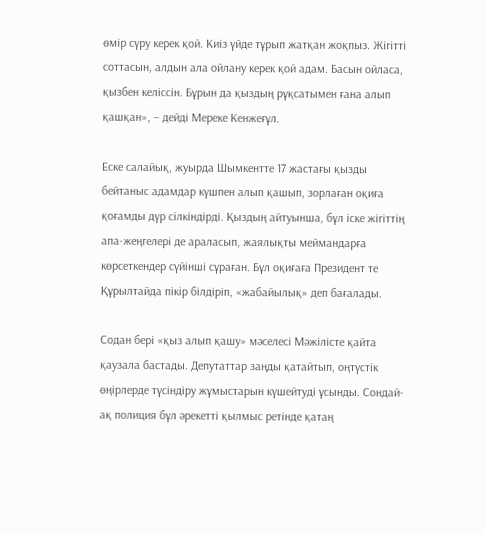өмір сүру керек қой. Киіз үйде тұрып жатқан жоқпыз. Жігітті соттасын, алдын ала ойлану керек қой адам. Басын ойласа, қызбен келіссін. Бұрын да қыздың рұқсатымен ғана алып қашқан», – дейді Мереке Кенжеғұл.

Еске салайық, жуырда Шымкентте 17 жастағы қызды бейтаныс адамдар күшпен алып қашып, зорлаған оқиға қоғамды дүр сілкіндірді. Қыздың айтуынша, бұл іске жігіттің апа-жеңгелері де араласып, жаялықты меймандарға көрсеткендер сүйінші сұраған. Бұл оқиғаға Президент те Құрылтайда пікір білдіріп, «жабайылық» деп бағалады.

Содан бері «қыз алып қашу» мәселесі Мәжілісте қайта қаузала бастады. Депутаттар заңды қатайтып, оңтүстік өңірлерде түсіндіру жұмыстарын күшейтуді ұсынды. Сондай-ақ полиция бұл әрекетті қылмыс ретінде қатаң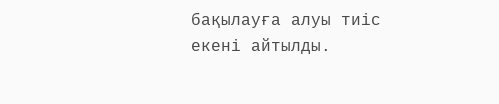бақылауға алуы тиіс екені айтылды.